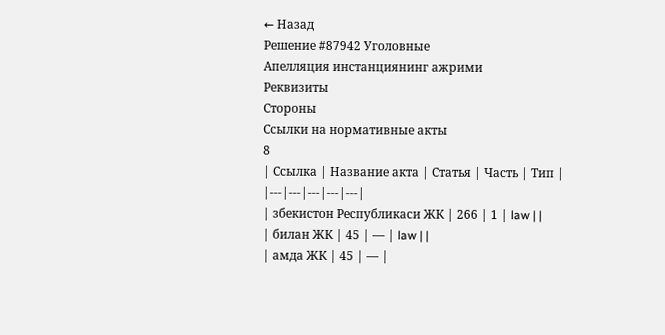← Назад
Решение #87942 Уголовные
Апелляция инстанциянинг ажрими
Реквизиты
Стороны
Ссылки на нормативные акты
8
| Ссылка | Название акта | Статья | Часть | Тип |
|---|---|---|---|---|
| збекистон Республикаси ЖК | 266 | 1 | law | |
| билан ЖК | 45 | — | law | |
| амда ЖК | 45 | — |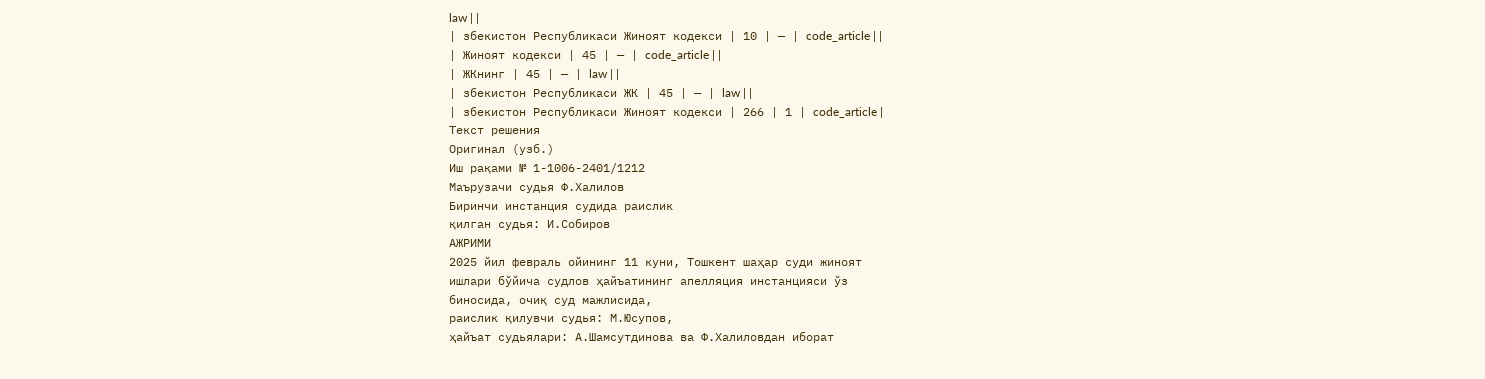law | |
| збекистон Республикаси Жиноят кодекси | 10 | — | code_article | |
| Жиноят кодекси | 45 | — | code_article | |
| ЖКнинг | 45 | — | law | |
| збекистон Республикаси ЖК | 45 | — | law | |
| збекистон Республикаси Жиноят кодекси | 266 | 1 | code_article |
Текст решения
Оригинал (узб.)
Иш рақами № 1-1006-2401/1212
Маърузачи судья Ф.Халилов
Биринчи инстанция судида раислик
қилган судья: И.Собиров
АЖРИМИ
2025 йил февраль ойининг 11 куни, Тошкент шаҳар суди жиноят
ишлари бўйича судлов ҳайъатининг апелляция инстанцияси ўз
биносида, очиқ суд мажлисида,
раислик қилувчи судья: М.Юсупов,
ҳайъат судьялари: А.Шамсутдинова ва Ф.Халиловдан иборат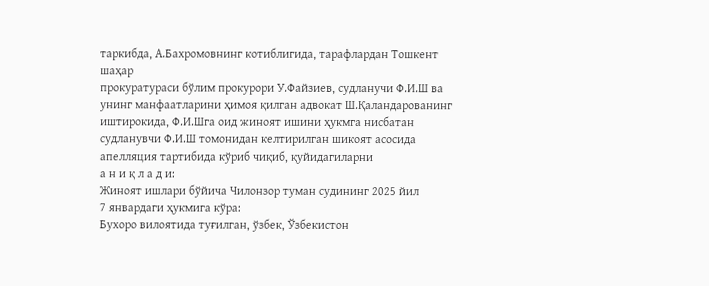таркибда, А.Бахромовнинг котиблигида, тарафлардан Тошкент шаҳар
прокуратураси бўлим прокурори У.Файзиев, судланучи Ф.И.Ш ва
унинг манфаатларини ҳимоя қилган адвокат Ш.Қаландарованинг
иштирокида, Ф.И.Шга оид жиноят ишини ҳукмга нисбатан
судланувчи Ф.И.Ш томонидан келтирилган шикоят асосида
апелляция тартибида кўриб чиқиб, қуйидагиларни
а н и қ л а д и:
Жиноят ишлари бўйича Чилонзор туман судининг 2025 йил
7 январдаги ҳукмига кўра:
Бухоро вилоятида туғилган, ўзбек, Ўзбекистон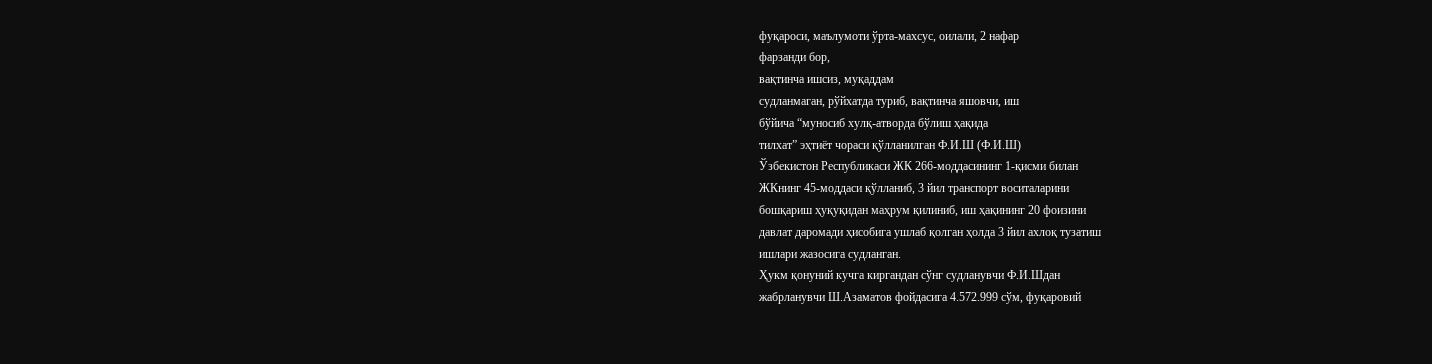фуқароси, маълумоти ўрта-махсус, оилали, 2 нафар
фарзанди бор,
вақтинча ишсиз, муқаддам
судланмаган, рўйхатда туриб, вақтинча яшовчи, иш
бўйича “муносиб хулқ-атворда бўлиш ҳақида
тилхат” эҳтиёт чораси қўлланилган Ф.И.Ш (Ф.И.Ш)
Ўзбекистон Республикаси ЖК 266-моддасининг 1-қисми билан
ЖКнинг 45-моддаси қўлланиб, 3 йил транспорт воситаларини
бошқариш ҳуқуқидан маҳрум қилиниб, иш ҳақининг 20 фоизини
давлат даромади ҳисобига ушлаб қолган ҳолда 3 йил ахлоқ тузатиш
ишлари жазосига судланган.
Ҳукм қонуний кучга киргандан сўнг судланувчи Ф.И.Шдан
жабрланувчи Ш.Азаматов фойдасига 4.572.999 сўм, фуқаровий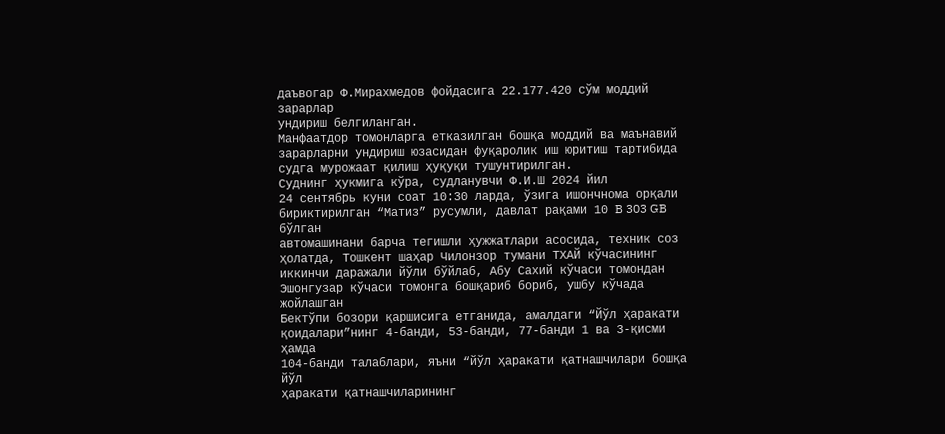даъвогар Ф.Мирахмедов фойдасига 22.177.420 сўм моддий зарарлар
ундириш белгиланган.
Манфаатдор томонларга етказилган бошқа моддий ва маънавий
зарарларни ундириш юзасидан фуқаролик иш юритиш тартибида
судга мурожаат қилиш ҳуқуқи тушунтирилган.
Суднинг ҳукмига кўра, судланувчи Ф.И.Ш 2024 йил
24 сентябрь куни соат 10:30 ларда, ўзига ишончнома орқали
бириктирилган “Матиз” русумли, давлат рақами 10 B 303 GB бўлган
автомашинани барча тегишли ҳужжатлари асосида, техник соз
ҳолатда, Тошкент шаҳар Чилонзор тумани ТХАЙ кўчасининг
иккинчи даражали йўли бўйлаб, Абу Сахий кўчаси томондан
Эшонгузар кўчаси томонга бошқариб бориб, ушбу кўчада жойлашган
Бектўпи бозори қаршисига етганида, амалдаги “Йўл ҳаракати
қоидалари”нинг 4-банди, 53-банди, 77-банди 1 ва 3-қисми ҳамда
104-банди талаблари, яъни “йўл ҳаракати қатнашчилари бошқа йўл
ҳаракати қатнашчиларининг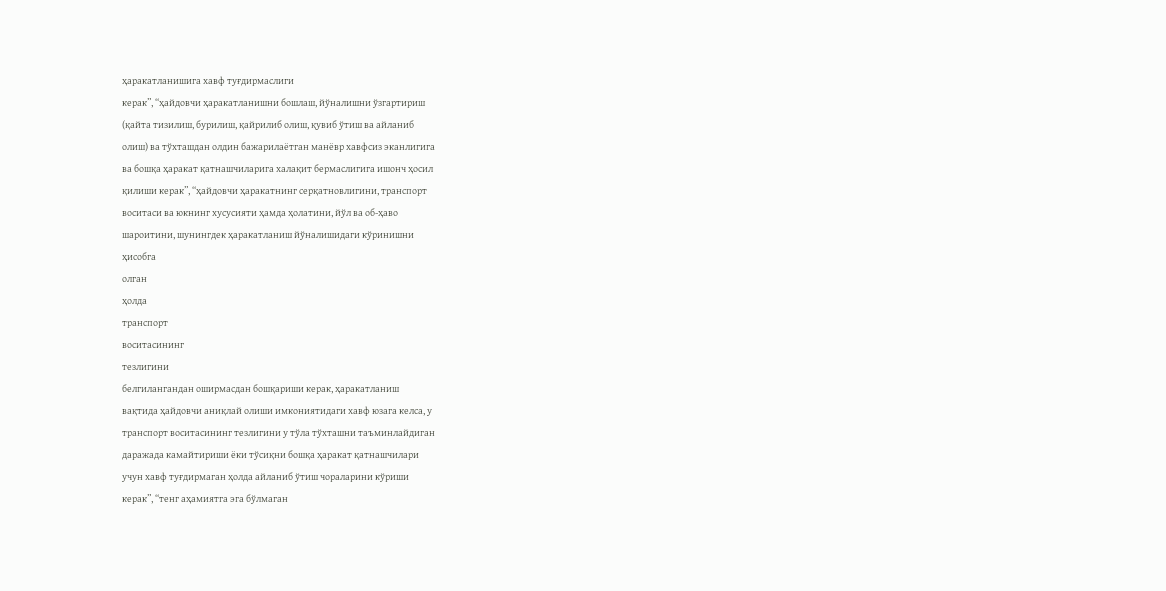ҳаракатланишига хавф туғдирмаслиги
керак”, “ҳайдовчи ҳаракатланишни бошлаш, йўналишни ўзгартириш
(қайта тизилиш, бурилиш, қайрилиб олиш, қувиб ўтиш ва айланиб
олиш) ва тўхташдан олдин бажарилаётган манёвр хавфсиз эканлигига
ва бошқа ҳаракат қатнашчиларига халақит бермаслигига ишонч ҳосил
қилиши керак”, “ҳайдовчи ҳаракатнинг серқатновлигини, транспорт
воситаси ва юкнинг хусусияти ҳамда ҳолатини, йўл ва об-ҳаво
шароитини, шунингдек ҳаракатланиш йўналишидаги кўринишни
ҳисобга
олган
ҳолда
транспорт
воситасининг
тезлигини
белгилангандан оширмасдан бошқариши керак, ҳаракатланиш
вақтида ҳайдовчи аниқлай олиши имкониятидаги хавф юзага келса, у
транспорт воситасининг тезлигини у тўла тўхташни таъминлайдиган
даражада камайтириши ёки тўсиқни бошқа ҳаракат қатнашчилари
учун хавф туғдирмаган ҳолда айланиб ўтиш чораларини кўриши
керак”, “тенг аҳамиятга эга бўлмаган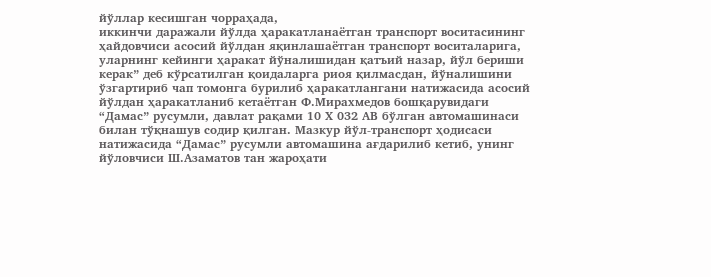йўллар кесишган чорраҳада,
иккинчи даражали йўлда ҳаракатланаётган транспорт воситасининг
ҳайдовчиси асосий йўлдан яқинлашаётган транспорт воситаларига,
уларнинг кейинги ҳаракат йўналишидан қатъий назар, йўл бериши
керак” деб кўрсатилган қоидаларга риоя қилмасдан, йўналишини
ўзгартириб чап томонга бурилиб ҳаракатлангани натижасида асосий
йўлдан ҳаракатланиб кетаётган Ф.Мирахмедов бошқарувидаги
“Дамас” русумли, давлат рақами 10 Х 032 АВ бўлган автомашинаси
билан тўқнашув содир қилган. Мазкур йўл-транспорт ҳодисаси
натижасида “Дамас” русумли автомашина ағдарилиб кетиб, унинг
йўловчиси Ш.Азаматов тан жароҳати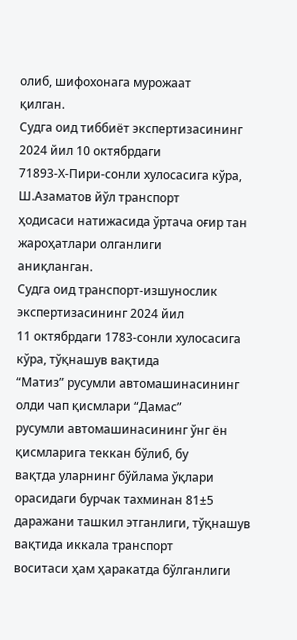олиб, шифохонага мурожаат
қилган.
Судга оид тиббиёт экспертизасининг 2024 йил 10 октябрдаги
71893-Х-Пири-сонли хулосасига кўра, Ш.Азаматов йўл транспорт
ҳодисаси натижасида ўртача оғир тан жароҳатлари олганлиги
аниқланган.
Судга оид транспорт-изшунослик экспертизасининг 2024 йил
11 октябрдаги 1783-сонли хулосасига кўра, тўқнашув вақтида
“Матиз” русумли автомашинасининг олди чап қисмлари “Дамас”
русумли автомашинасининг ўнг ён қисмларига теккан бўлиб, бу
вақтда уларнинг бўйлама ўқлари орасидаги бурчак тахминан 81±5
даражани ташкил этганлиги, тўқнашув вақтида иккала транспорт
воситаси ҳам ҳаракатда бўлганлиги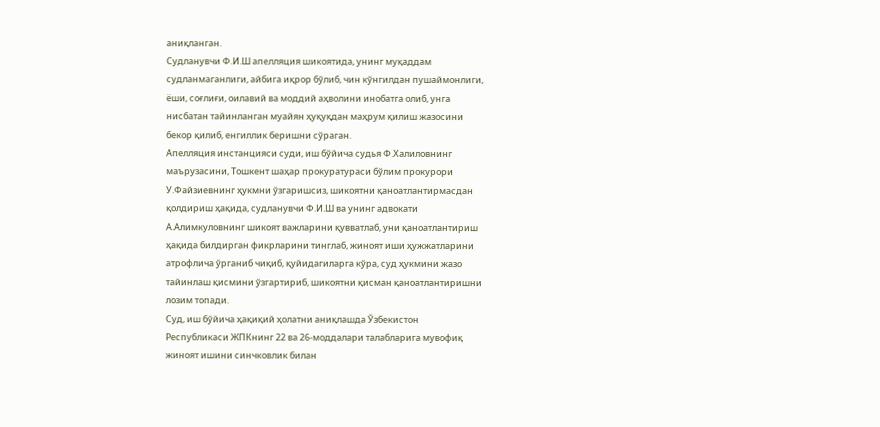аниқланган.
Судланувчи Ф.И.Ш апелляция шикоятида, унинг муқаддам
судланмаганлиги, айбига иқрор бўлиб, чин кўнгилдан пушаймонлиги,
ёши, соғлиғи, оилавий ва моддий аҳволини инобатга олиб, унга
нисбатан тайинланган муайян ҳуқуқдан маҳрум қилиш жазосини
бекор қилиб, енгиллик беришни сўраган.
Апелляция инстанцияси суди, иш бўйича судья Ф.Халиловнинг
маърузасини, Тошкент шаҳар прокуратураси бўлим прокурори
У.Файзиевнинг ҳукмни ўзгаришсиз, шикоятни қаноатлантирмасдан
қолдириш ҳақида, судланувчи Ф.И.Ш ва унинг адвокати
А.Алимкуловнинг шикоят важларини қувватлаб, уни қаноатлантириш
ҳақида билдирган фикрларини тинглаб, жиноят иши ҳужжатларини
атрофлича ўрганиб чиқиб, қуйидагиларга кўра, суд ҳукмини жазо
тайинлаш қисмини ўзгартириб, шикоятни қисман қаноатлантиришни
лозим топади.
Суд, иш бўйича ҳақиқий ҳолатни аниқлашда Ўзбекистон
Республикаси ЖПКнинг 22 ва 26-моддалари талабларига мувофиқ
жиноят ишини синчковлик билан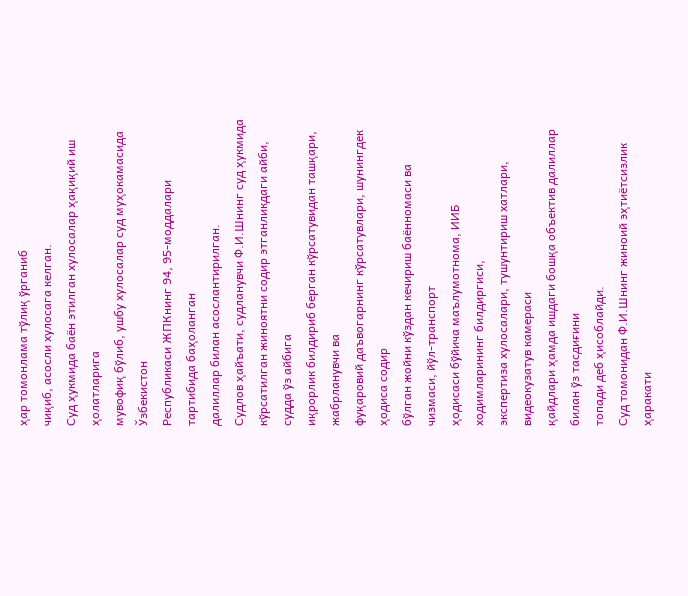ҳар томонлама тўлиқ ўрганиб
чиқиб, асосли хулосага келган.
Суд ҳукмида баён этилган хулосалар ҳақиқий иш ҳолатларига
мувофиқ бўлиб, ушбу хулосалар суд муҳокамасида Ўзбекистон
Республикаси ЖПКнинг 94, 95-моддалари тартибида баҳоланган
далиллар билан асослантирилган.
Судлов ҳайъати, судланувчи Ф.И.Шнинг суд ҳукмида
кўрсатилган жиноятни содир этганликдаги айби, судда ўз айбига
иқрорлик билдириб берган кўрсатувидан ташқари, жабрланувчи ва
фуқаровий даъвогарнинг кўрсатувлари, шунингдек ҳодиса содир
бўлган жойни кўздан кечириш баённомаси ва чизмаси, йўл-транспорт
ҳодисаси бўйича маълумотнома, ИИБ ходимларининг билдиргиси,
экспертиза хулосалари, тушунтириш хатлари, видеокузатув камераси
қайдлари ҳамда ишдаги бошқа объектив далиллар билан ўз тасдиғини
топади деб ҳисоблайди.
Суд томонидан Ф.И.Шнинг жиноий эҳтиётсизлик ҳаракати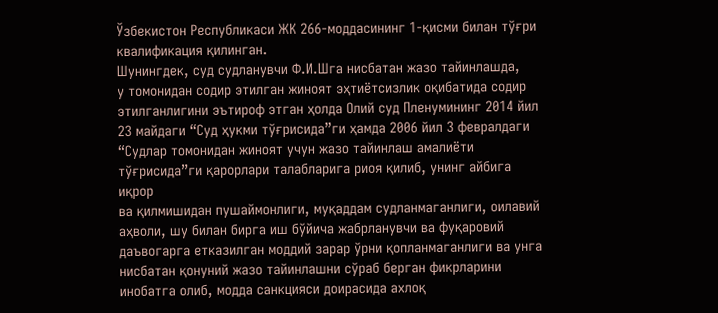Ўзбекистон Республикаси ЖК 266-моддасининг 1-қисми билан тўғри
квалификация қилинган.
Шунингдек, суд судланувчи Ф.И.Шга нисбатан жазо тайинлашда,
у томонидан содир этилган жиноят эҳтиётсизлик оқибатида содир
этилганлигини эътироф этган ҳолда Олий суд Пленумининг 2014 йил
23 майдаги “Суд ҳукми тўғрисида”ги ҳамда 2006 йил 3 февралдаги
“Судлар томонидан жиноят учун жазо тайинлаш амалиёти
тўғрисида”ги қарорлари талабларига риоя қилиб, унинг айбига иқрор
ва қилмишидан пушаймонлиги, муқаддам судланмаганлиги, оилавий
аҳволи, шу билан бирга иш бўйича жабрланувчи ва фуқаровий
даъвогарга етказилган моддий зарар ўрни қопланмаганлиги ва унга
нисбатан қонуний жазо тайинлашни сўраб берган фикрларини
инобатга олиб, модда санкцияси доирасида ахлоқ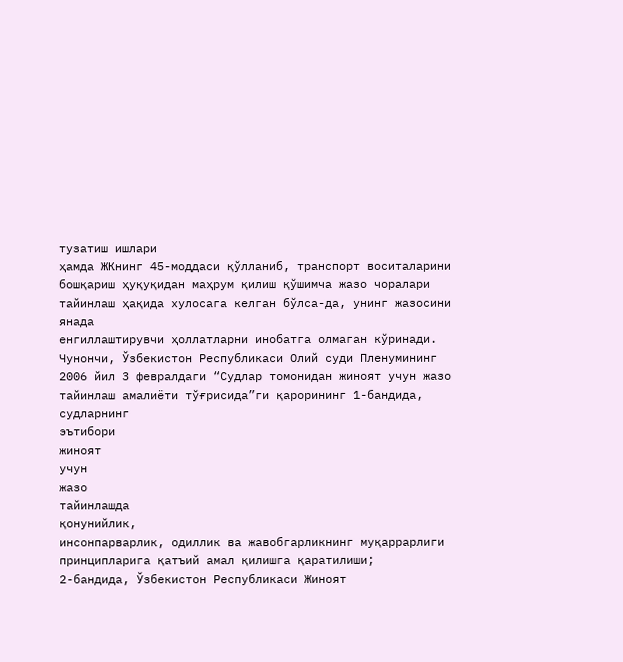тузатиш ишлари
ҳамда ЖКнинг 45-моддаси қўлланиб, транспорт воситаларини
бошқариш ҳуқуқидан маҳрум қилиш қўшимча жазо чоралари
тайинлаш ҳақида хулосага келган бўлса-да, унинг жазосини янада
енгиллаштирувчи ҳоллатларни инобатга олмаган кўринади.
Чунончи, Ўзбекистон Республикаси Олий суди Пленумининг
2006 йил 3 февралдаги “Судлар томонидан жиноят учун жазо
тайинлаш амалиёти тўғрисида”ги қарорининг 1-бандида, судларнинг
эътибори
жиноят
учун
жазо
тайинлашда
қонунийлик,
инсонпарварлик, одиллик ва жавобгарликнинг муқаррарлиги
принципларига қатъий амал қилишга қаратилиши;
2-бандида, Ўзбекистон Республикаси Жиноят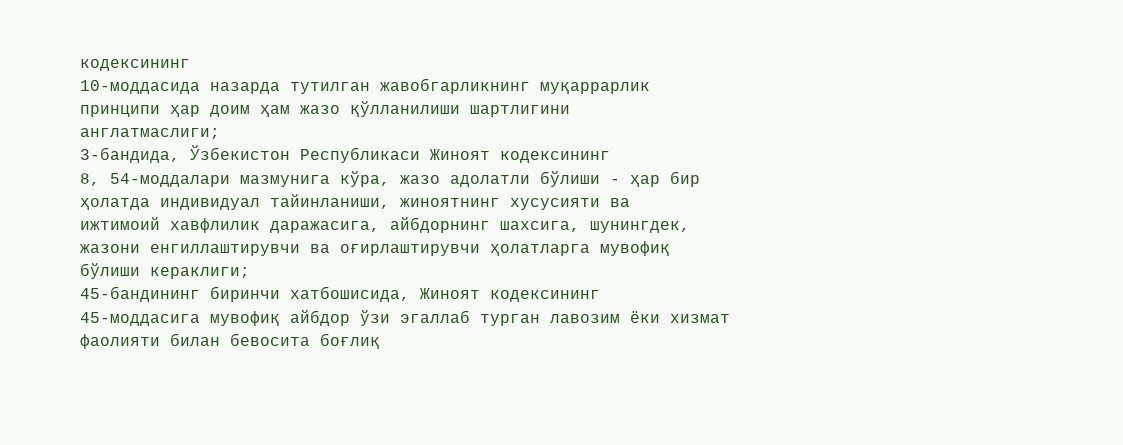кодексининг
10-моддасида назарда тутилган жавобгарликнинг муқаррарлик
принципи ҳар доим ҳам жазо қўлланилиши шартлигини
англатмаслиги;
3-бандида, Ўзбекистон Республикаси Жиноят кодексининг
8, 54-моддалари мазмунига кўра, жазо адолатли бўлиши - ҳар бир
ҳолатда индивидуал тайинланиши, жиноятнинг хусусияти ва
ижтимоий хавфлилик даражасига, айбдорнинг шахсига, шунингдек,
жазони енгиллаштирувчи ва оғирлаштирувчи ҳолатларга мувофиқ
бўлиши кераклиги;
45-бандининг биринчи хатбошисида, Жиноят кодексининг
45-моддасига мувофиқ айбдор ўзи эгаллаб турган лавозим ёки хизмат
фаолияти билан бевосита боғлиқ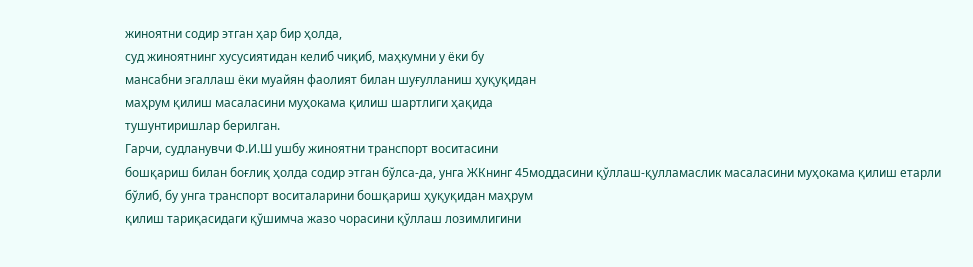жиноятни содир этган ҳар бир ҳолда,
суд жиноятнинг хусусиятидан келиб чиқиб, маҳкумни у ёки бу
мансабни эгаллаш ёки муайян фаолият билан шуғулланиш ҳуқуқидан
маҳрум қилиш масаласини муҳокама қилиш шартлиги ҳақида
тушунтиришлар берилган.
Гарчи, судланувчи Ф.И.Ш ушбу жиноятни транспорт воситасини
бошқариш билан боғлиқ ҳолда содир этган бўлса-да, унга ЖКнинг 45моддасини қўллаш-қулламаслик масаласини муҳокама қилиш етарли
бўлиб, бу унга транспорт воситаларини бошқариш ҳуқуқидан маҳрум
қилиш тариқасидаги қўшимча жазо чорасини қўллаш лозимлигини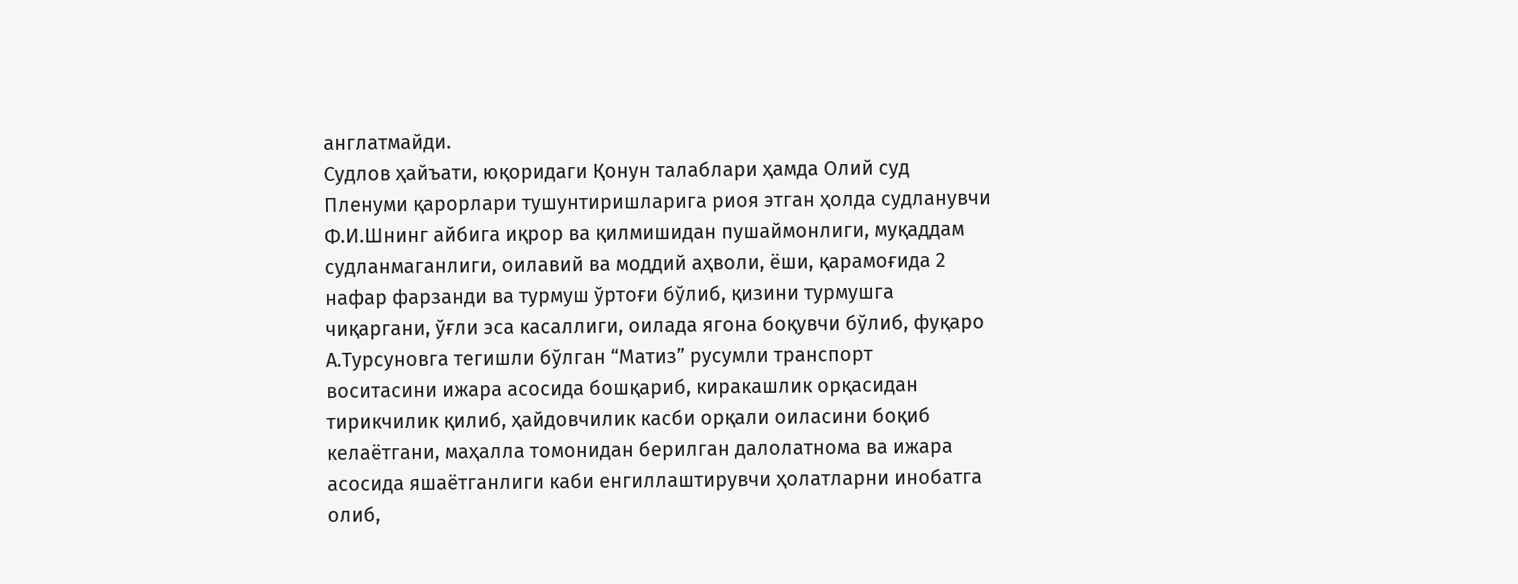англатмайди.
Судлов ҳайъати, юқоридаги Қонун талаблари ҳамда Олий суд
Пленуми қарорлари тушунтиришларига риоя этган ҳолда судланувчи
Ф.И.Шнинг айбига иқрор ва қилмишидан пушаймонлиги, муқаддам
судланмаганлиги, оилавий ва моддий аҳволи, ёши, қарамоғида 2
нафар фарзанди ва турмуш ўртоғи бўлиб, қизини турмушга
чиқаргани, ўғли эса касаллиги, оилада ягона боқувчи бўлиб, фуқаро
А.Турсуновга тегишли бўлган “Матиз” русумли транспорт
воситасини ижара асосида бошқариб, киракашлик орқасидан
тирикчилик қилиб, ҳайдовчилик касби орқали оиласини боқиб
келаётгани, маҳалла томонидан берилган далолатнома ва ижара
асосида яшаётганлиги каби енгиллаштирувчи ҳолатларни инобатга
олиб,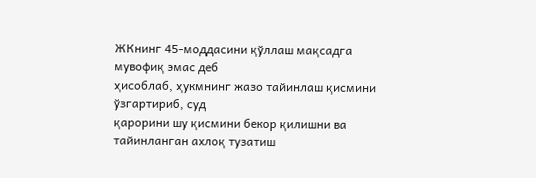ЖКнинг 45-моддасини қўллаш мақсадга мувофиқ эмас деб
ҳисоблаб, ҳукмнинг жазо тайинлаш қисмини ўзгартириб, суд
қарорини шу қисмини бекор қилишни ва тайинланган ахлоқ тузатиш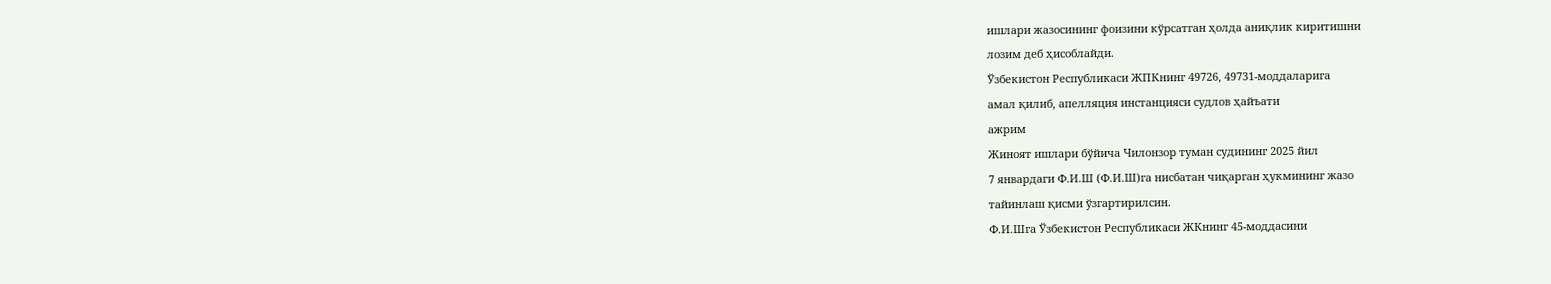ишлари жазосининг фоизини кўрсатган ҳолда аниқлик киритишни
лозим деб ҳисоблайди.
Ўзбекистон Республикаси ЖПКнинг 49726, 49731-моддаларига
амал қилиб, апелляция инстанцияси судлов ҳайъати
ажрим
Жиноят ишлари бўйича Чилонзор туман судининг 2025 йил
7 январдаги Ф.И.Ш (Ф.И.Ш)га нисбатан чиқарган ҳукмининг жазо
тайинлаш қисми ўзгартирилсин.
Ф.И.Шга Ўзбекистон Республикаси ЖКнинг 45-моддасини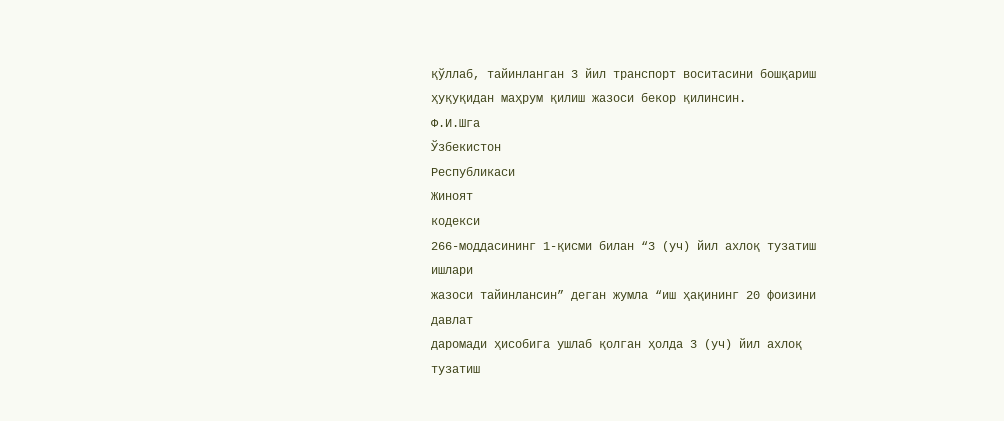қўллаб, тайинланган 3 йил транспорт воситасини бошқариш
ҳуқуқидан маҳрум қилиш жазоси бекор қилинсин.
Ф.И.Шга
Ўзбекистон
Республикаси
Жиноят
кодекси
266-моддасининг 1-қисми билан “3 (уч) йил ахлоқ тузатиш ишлари
жазоси тайинлансин” деган жумла “иш ҳақининг 20 фоизини давлат
даромади ҳисобига ушлаб қолган ҳолда 3 (уч) йил ахлоқ тузатиш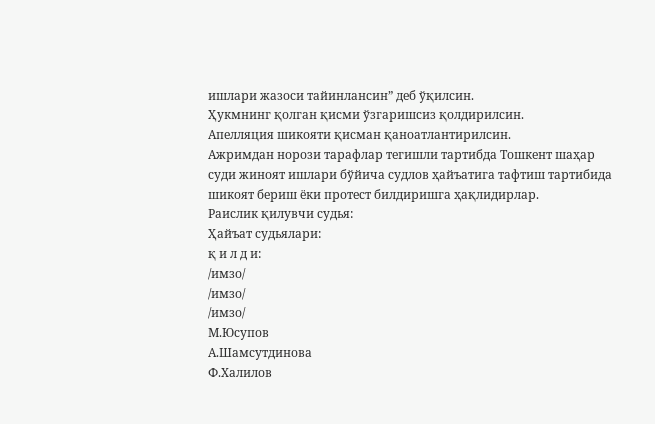ишлари жазоси тайинлансин” деб ўқилсин.
Ҳукмнинг қолган қисми ўзгаришсиз қолдирилсин.
Апелляция шикояти қисман қаноатлантирилсин.
Ажримдан норози тарафлар тегишли тартибда Тошкент шаҳар
суди жиноят ишлари бўйича судлов ҳайъатига тафтиш тартибида
шикоят бериш ёки протест билдиришга ҳақлидирлар.
Раислик қилувчи судья:
Ҳайъат судьялари:
қ и л д и:
/имзо/
/имзо/
/имзо/
М.Юсупов
А.Шамсутдинова
Ф.Халилов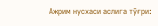Ажрим нусхаси аслига тўғри: